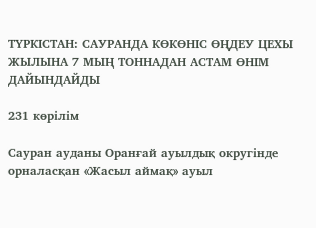ТҮРКІСТАН: CАУРАНДА КӨКӨНІС ӨҢДЕУ ЦЕХЫ ЖЫЛЫНА 7 МЫҢ ТОННАДАН АСТАМ ӨНІМ ДАЙЫНДАЙДЫ

231 көрілім

Cауран ауданы Оранғай ауылдық округінде орналасқан «Жасыл аймақ» ауыл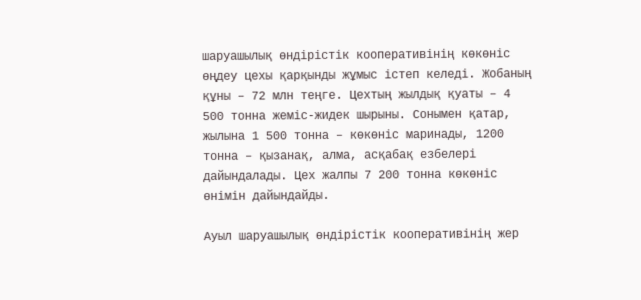шаруашылық өндірістік кооперативінің көкөніс өңдеу цехы қарқынды жұмыс істеп келеді. Жобаның құны – 72 млн теңге. Цехтың жылдық қуаты – 4 500 тонна жеміс-жидек шырыны. Сонымен қатар, жылына 1 500 тонна – көкөніс маринады, 1200 тонна – қызанақ, алма, асқабақ езбелері дайындалады. Цех жалпы 7 200 тонна көкөніс өнімін дайындайды.

Ауыл шаруашылық өндірістік кооперативінің жер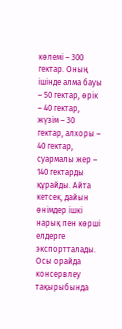көлемі – 300 гектар. Оның ішінде алма бауы – 50 гектар, өрік – 40 гектар, жүзім – 30 гектар, алхоры – 40 гектар, суармалы жер – 140 гектарды құрайды. Айта кетсек, дайын өнімдер ішкі нарық пен көрші елдерге экспортталады. Осы орайда консервлеу тақырыбында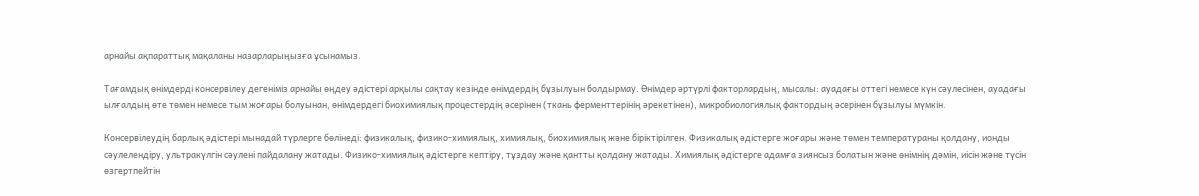арнайы ақпараттық мақаланы назарларыңызға ұсынамыз.

Тағамдық өнімдерді консервілеу дегеніміз арнайы өңдеу әдістері арқылы сақтау кезінде өнімдердің бұзылуын болдырмау. Өнімдер әртүрлі факторлардың, мысалы: ауадағы оттегі немесе күн сәулесінен, ауадағы ылғалдың өте төмен немесе тым жоғары болуынан, өнімдердегі биохимиялық процестердің әсерінен (ткань ферменттерінің әрекетінен), микробиологиялық фактордың әсерінен бұзылуы мүмкін.

Консервілеудің барлық әдістері мынадай түрлерге бөлінеді: физикалық, физико-химиялық, химиялық, биохимиялық және біріктірілген. Физикалық әдістерге жоғары және төмен температураны қолдану, ионды сәулелендіру, ультракүлгін сәулені пайдалану жатады. Физико-химиялық әдістерге кептіру, тұздау және қантты қолдану жатады. Химиялық әдістерге адамға зиянсыз болатын және өнімнің дәмін, иісін және түсін өзгертпейтін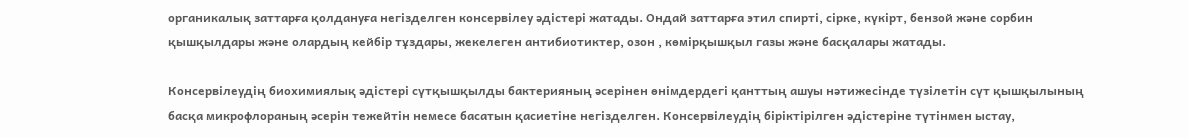органикалық заттарға қолдануға негізделген консервілеу әдістері жатады. Ондай заттарға этил спирті, сірке, күкірт, бензой және сорбин қышқылдары және олардың кейбір тұздары, жекелеген антибиотиктер, озон , көмірқышқыл газы және басқалары жатады.

Консервілеудің биохимиялық әдістері сүтқышқылды бактерияның әсерінен өнімдердегі қанттың ашуы нәтижесінде түзілетін сүт қышқылының басқа микрофлораның әсерін тежейтін немесе басатын қасиетіне негізделген. Консервілеудің біріктірілген әдістеріне түтінмен ыстау,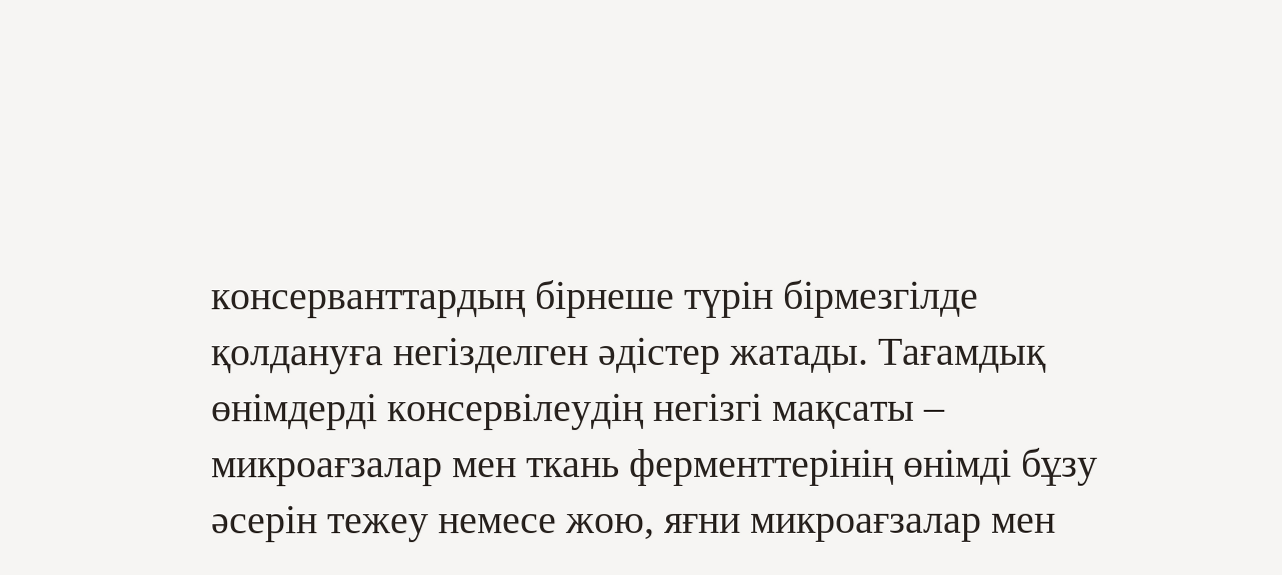консерванттардың бірнеше түрін бірмезгілде қолдануға негізделген әдістер жатады. Тағамдық өнімдерді консервілеудің негізгі мақсаты – микроағзалар мен ткань ферменттерінің өнімді бұзу әсерін тежеу немесе жою, яғни микроағзалар мен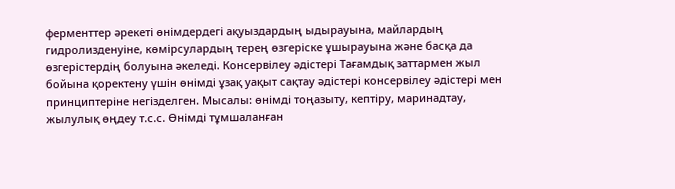ферменттер әрекеті өнімдердегі ақуыздардың ыдырауына, майлардың гидролизденуіне, көмірсулардың терең өзгеріске ұшырауына және басқа да өзгерістердің болуына әкеледі. Консервілеу әдістері Тағамдық заттармен жыл бойына қоректену үшін өнімді ұзақ уақыт сақтау әдістері консервілеу әдістері мен принциптеріне негізделген. Мысалы: өнімді тоңазыту, кептіру, маринадтау, жылулық өңдеу т.с.с. Өнімді тұмшаланған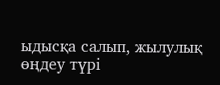ыдысқа салып, жылулық өңдеу түрі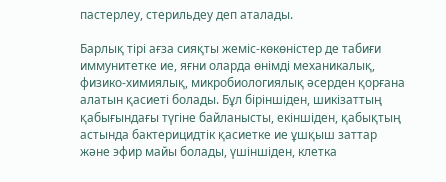пастерлеу, стерильдеу деп аталады.

Барлық тірі ағза сияқты жеміс-көкөністер де табиғи иммунитетке ие, яғни оларда өнімді механикалық, физико-химиялық, микробиологиялық әсерден қорғана алатын қасиеті болады. Бұл біріншіден, шикізаттың қабығындағы түгіне байланысты, екіншіден, қабықтың астында бактерицидтік қасиетке ие ұшқыш заттар және эфир майы болады, үшіншіден, клетка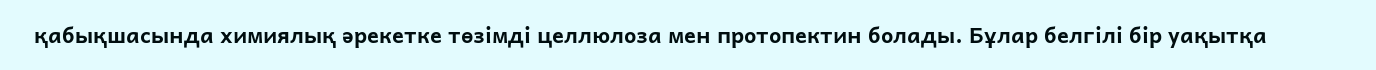қабықшасында химиялық әрекетке төзімді целлюлоза мен протопектин болады. Бұлар белгілі бір уақытқа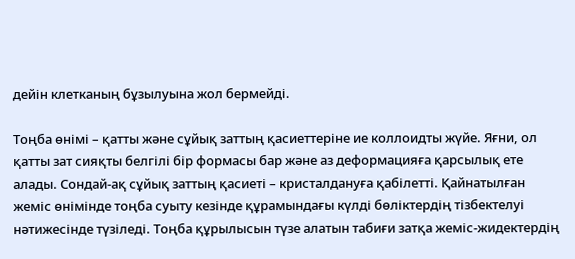дейін клетканың бұзылуына жол бермейді.

Тоңба өнімі – қатты және сұйық заттың қасиеттеріне ие коллоидты жүйе. Яғни, ол қатты зат сияқты белгілі бір формасы бар және аз деформацияға қарсылық ете алады. Сондай-ақ сұйық заттың қасиеті – кристалдануға қабілетті. Қайнатылған жеміс өнімінде тоңба суыту кезінде құрамындағы күлді бөліктердің тізбектелуі нәтижесінде түзіледі. Тоңба құрылысын түзе алатын табиғи затқа жеміс-жидектердің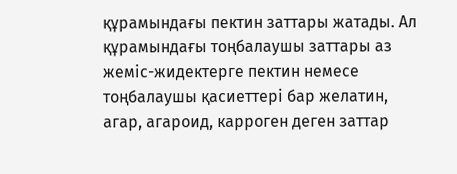құрамындағы пектин заттары жатады. Ал құрамындағы тоңбалаушы заттары аз жеміс-жидектерге пектин немесе тоңбалаушы қасиеттері бар желатин, агар, агароид, карроген деген заттар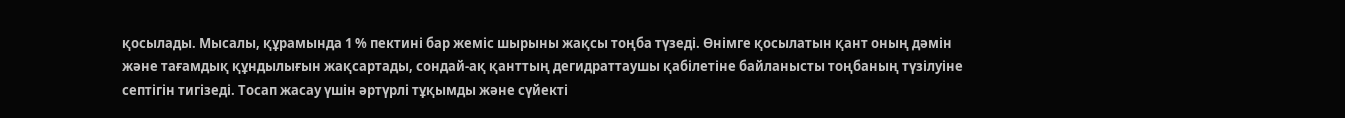қосылады. Мысалы, құрамында 1 % пектині бар жеміс шырыны жақсы тоңба түзеді. Өнімге қосылатын қант оның дәмін және тағамдық құндылығын жақсартады, сондай-ақ қанттың дегидраттаушы қабілетіне байланысты тоңбаның түзілуіне септігін тигізеді. Тосап жасау үшін әртүрлі тұқымды және сүйекті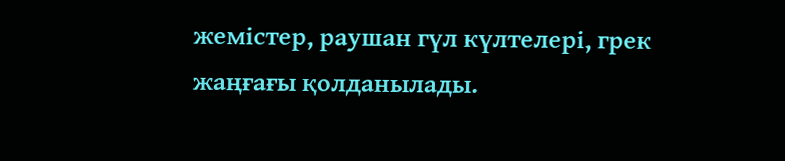жемістер, раушан гүл күлтелері, грек жаңғағы қолданылады.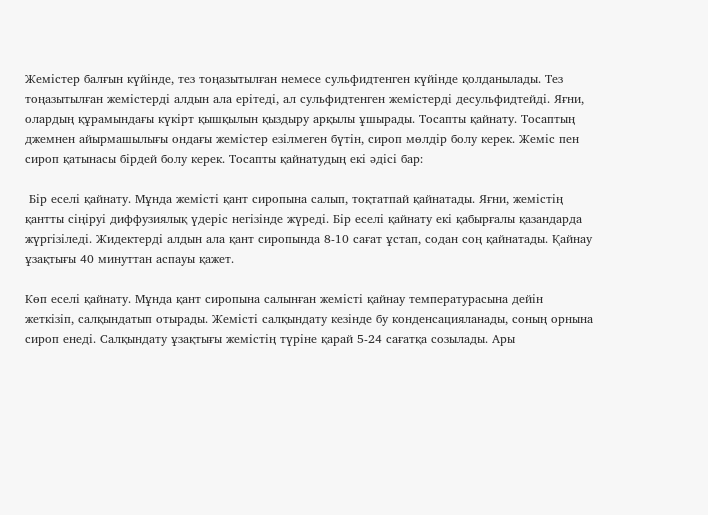Жемістер балғын күйінде, тез тоңазытылған немесе сульфидтенген күйінде қолданылады. Тез тоңазытылған жемістерді алдын ала ерітеді, ал сульфидтенген жемістерді десульфидтейді. Яғни, олардың құрамындағы күкірт қышқылын қыздыру арқылы ұшырады. Тосапты қайнату. Тосаптың джемнен айырмашылығы ондағы жемістер езілмеген бүтін, сироп мөлдір болу керек. Жеміс пен сироп қатынасы бірдей болу керек. Тосапты қайнатудың екі әдісі бар:

 Бір еселі қайнату. Мұнда жемісті қант сиропына салып, тоқтатпай қайнатады. Яғни, жемістің қантты сіңіруі диффузиялық үдеріс негізінде жүреді. Бір еселі қайнату екі қабырғалы қазандарда жүргізіледі. Жидектерді алдын ала қант сиропында 8-10 сағат ұстап, содан соң қайнатады. Қайнау ұзақтығы 40 минуттан аспауы қажет.

Көп еселі қайнату. Мұнда қант сиропына салынған жемісті қайнау температурасына дейін жеткізіп, салқындатып отырады. Жемісті салқындату кезінде бу конденсацияланады, соның орнына сироп енеді. Салқындату ұзақтығы жемістің түріне қарай 5-24 сағатқа созылады. Ары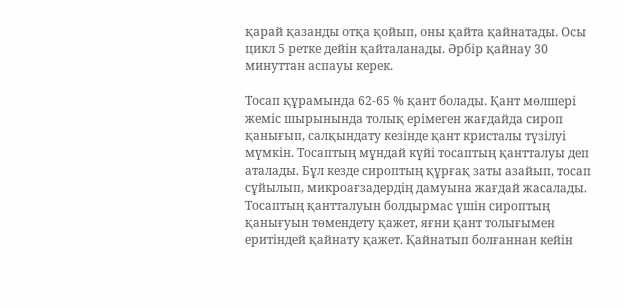қарай қазанды отқа қойып, оны қайта қайнатады. Осы цикл 5 ретке дейін қайталанады. Әрбір қайнау 30 минуттан аспауы керек.

Тосап құрамында 62-65 % қант болады. Қант мөлшері жеміс шырынында толық ерімеген жағдайда сироп қанығып, салқындату кезінде қант кристалы түзілуі мүмкін. Тосаптың мұндай күйі тосаптың қантталуы деп аталады. Бұл кезде сироптың құрғақ заты азайып, тосап сұйылып, микроағзадердің дамуына жағдай жасалады.  Тосаптың қантталуын болдырмас үшін сироптың қанығуын төмендету қажет, яғни қант толығымен еритіндей қайнату қажет. Қайнатып болғаннан кейін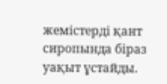жемістерді қант сиропында біраз уақыт ұстайды.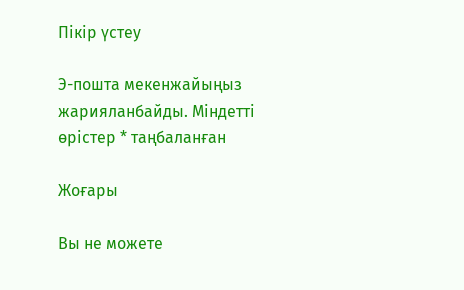Пікір үстеу

Э-пошта мекенжайыңыз жарияланбайды. Міндетті өрістер * таңбаланған

Жоғары

Вы не можете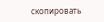скопировать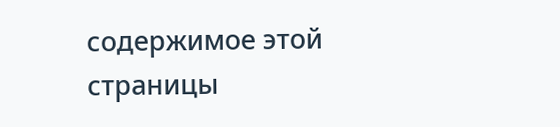содержимое этой страницы